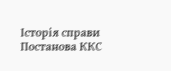Історія справи
Постанова ККС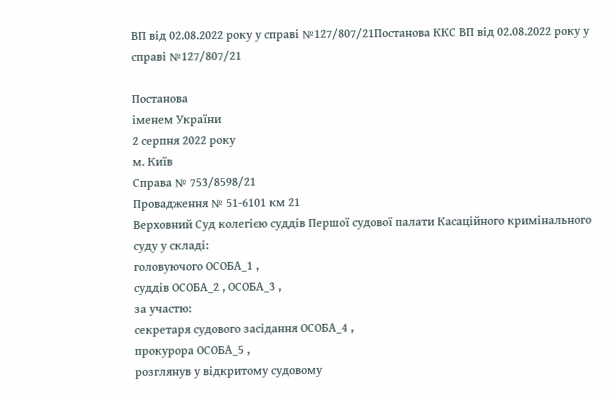ВП від 02.08.2022 року у справі №127/807/21Постанова ККС ВП від 02.08.2022 року у справі №127/807/21

Постанова
іменем України
2 серпня 2022 року
м. Київ
Справа № 753/8598/21
Провадження № 51-6101 км 21
Верховний Суд колегією суддів Першої судової палати Касаційного кримінального суду у складі:
головуючого ОСОБА_1 ,
суддів ОСОБА_2 , ОСОБА_3 ,
за участю:
секретаря судового засідання ОСОБА_4 ,
прокурора ОСОБА_5 ,
розглянув у відкритому судовому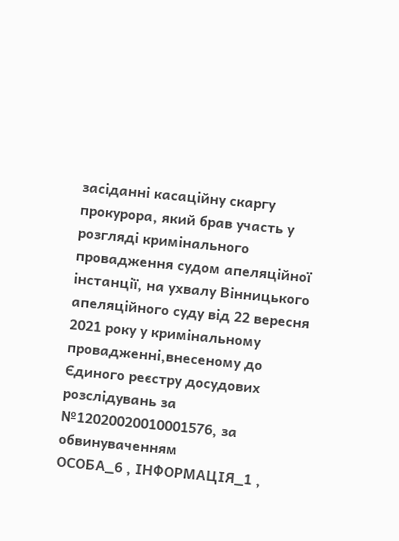засіданні касаційну скаргу прокурора, який брав участь у розгляді кримінального провадження судом апеляційної інстанції, на ухвалу Вінницького апеляційного суду від 22 вересня 2021 року у кримінальному провадженні,внесеному до Єдиного реєстру досудових розслідувань за №12020020010001576, за обвинуваченням
ОСОБА_6 , ІНФОРМАЦІЯ_1 ,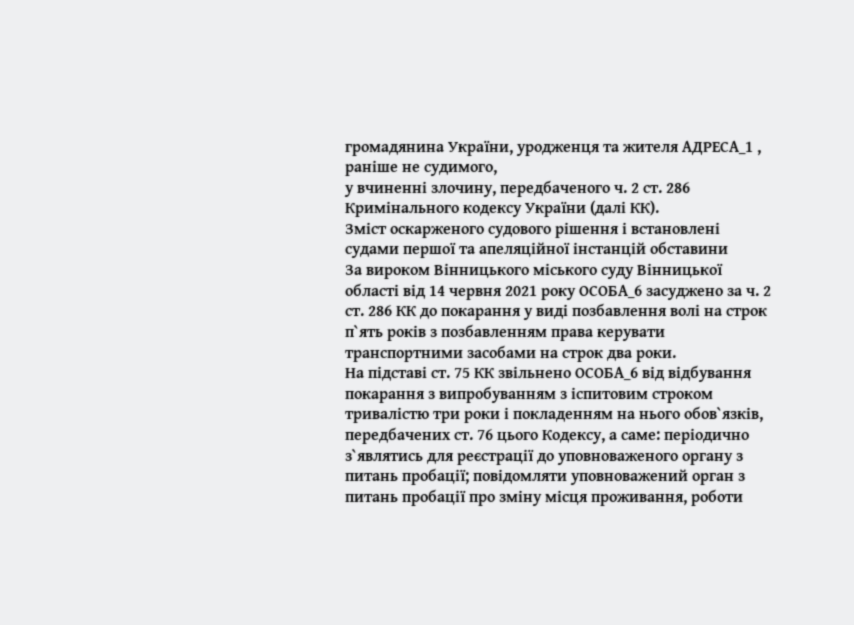громадянина України, уродженця та жителя АДРЕСА_1 , раніше не судимого,
у вчиненні злочину, передбаченого ч. 2 ст. 286 Кримінального кодексу України (далі КК).
Зміст оскарженого судового рішення і встановлені судами першої та апеляційної інстанцій обставини
За вироком Вінницького міського суду Вінницької області від 14 червня 2021 року ОСОБА_6 засуджено за ч. 2 ст. 286 КК до покарання у виді позбавлення волі на строк п`ять років з позбавленням права керувати транспортними засобами на строк два роки.
На підставі ст. 75 КК звільнено ОСОБА_6 від відбування покарання з випробуванням з іспитовим строком тривалістю три роки і покладенням на нього обов`язків, передбачених ст. 76 цього Кодексу, а саме: періодично з`являтись для реєстрації до уповноваженого органу з питань пробації; повідомляти уповноважений орган з питань пробації про зміну місця проживання, роботи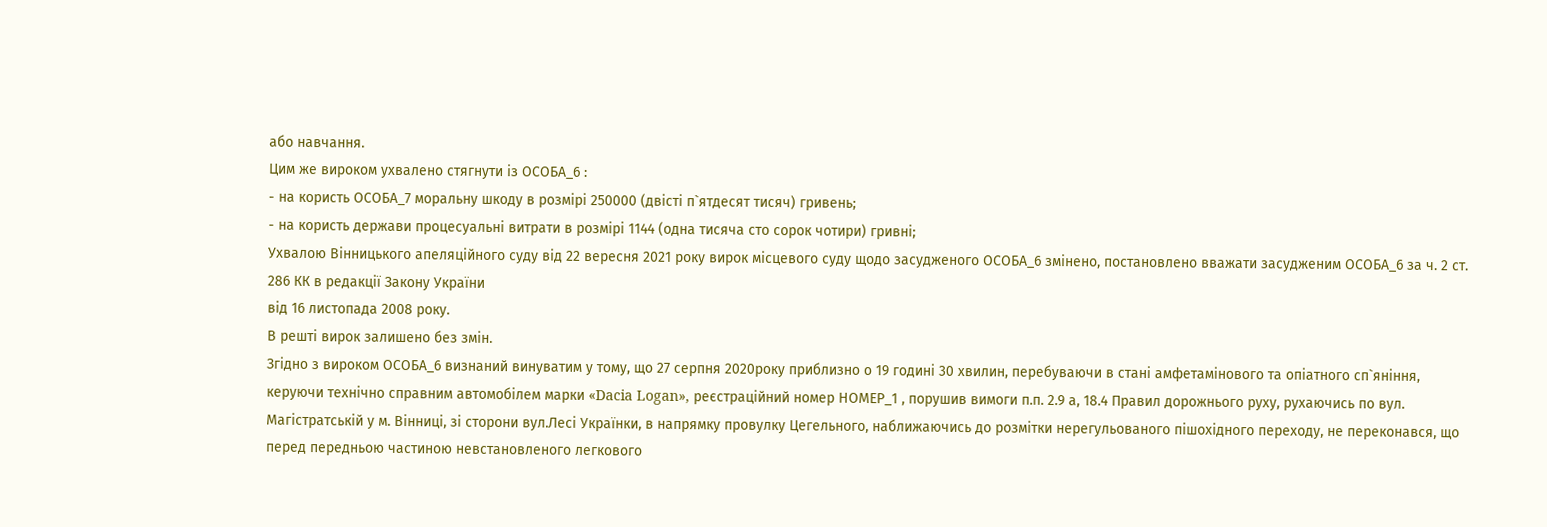або навчання.
Цим же вироком ухвалено стягнути із ОСОБА_6 :
- на користь ОСОБА_7 моральну шкоду в розмірі 250000 (двісті п`ятдесят тисяч) гривень;
- на користь держави процесуальні витрати в розмірі 1144 (одна тисяча сто сорок чотири) гривні;
Ухвалою Вінницького апеляційного суду від 22 вересня 2021 року вирок місцевого суду щодо засудженого ОСОБА_6 змінено, постановлено вважати засудженим ОСОБА_6 за ч. 2 ст. 286 КК в редакції Закону України
від 16 листопада 2008 року.
В решті вирок залишено без змін.
Згідно з вироком ОСОБА_6 визнаний винуватим у тому, що 27 серпня 2020року приблизно о 19 годині 30 хвилин, перебуваючи в стані амфетамінового та опіатного сп`яніння, керуючи технічно справним автомобілем марки «Dacia Logan», реєстраційний номер НОМЕР_1 , порушив вимоги п.п. 2.9 а, 18.4 Правил дорожнього руху, рухаючись по вул. Магістратській у м. Вінниці, зі сторони вул.Лесі Українки, в напрямку провулку Цегельного, наближаючись до розмітки нерегульованого пішохідного переходу, не переконався, що перед передньою частиною невстановленого легкового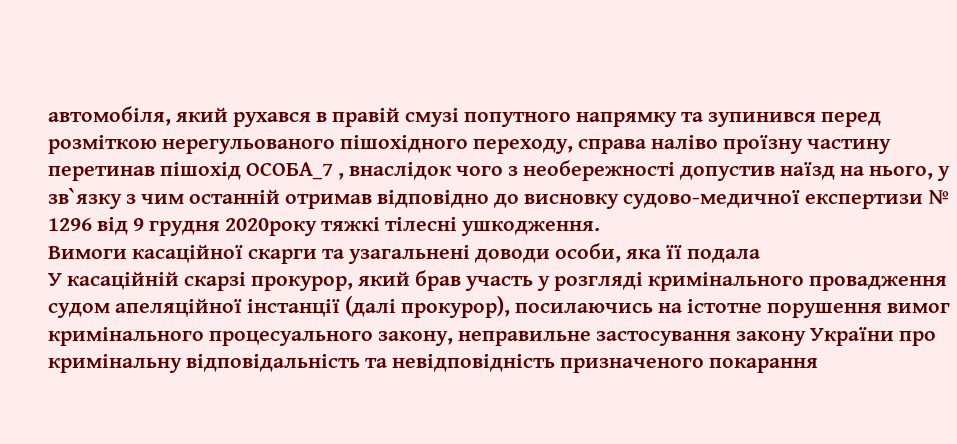автомобіля, який рухався в правій смузі попутного напрямку та зупинився перед розміткою нерегульованого пішохідного переходу, справа наліво проїзну частину перетинав пішохід ОСОБА_7 , внаслідок чого з необережності допустив наїзд на нього, у зв`язку з чим останній отримав відповідно до висновку судово-медичної експертизи № 1296 від 9 грудня 2020року тяжкі тілесні ушкодження.
Вимоги касаційної скарги та узагальнені доводи особи, яка її подала
У касаційній скарзі прокурор, який брав участь у розгляді кримінального провадження судом апеляційної інстанції (далі прокурор), посилаючись на істотне порушення вимог кримінального процесуального закону, неправильне застосування закону України про кримінальну відповідальність та невідповідність призначеного покарання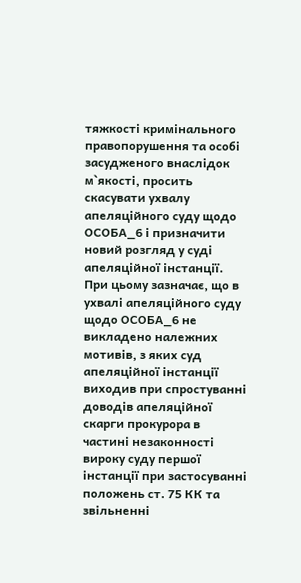тяжкості кримінального правопорушення та особі засудженого внаслідок м`якості, просить скасувати ухвалу апеляційного суду щодо ОСОБА_6 і призначити новий розгляд у суді апеляційної інстанції. При цьому зазначає, що в ухвалі апеляційного суду щодо ОСОБА_6 не викладено належних мотивів, з яких суд апеляційної інстанції виходив при спростуванні доводів апеляційної скарги прокурора в частині незаконності вироку суду першої інстанції при застосуванні положень ст. 75 КК та звільненні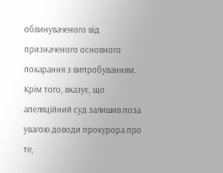обвинуваченого від призначеного основного покарання з випробуванням. Крім того, вказує, що апеляційний суд залишив поза увагою доводи прокурора про те,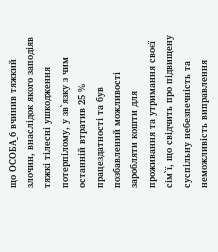що ОСОБА_6 вчинив тяжкий злочин, внаслідок якого заподіяв тяжкі тілесні ушкодження потерпілому, у зв`язку з чим останній втратив 25 % працездатності та був позбавлений можливості заробляти кошти для проживання та утримання своєї сім`ї, що свідчить про підвищену суспільну небезпечність та неможливість виправлення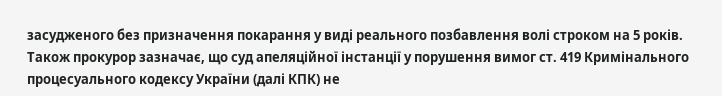засудженого без призначення покарання у виді реального позбавлення волі строком на 5 років. Також прокурор зазначає, що суд апеляційної інстанції у порушення вимог ст. 419 Кримінального процесуального кодексу України (далі КПК) не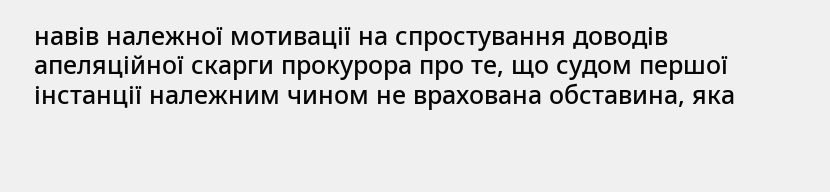навів належної мотивації на спростування доводів апеляційної скарги прокурора про те, що судом першої інстанції належним чином не врахована обставина, яка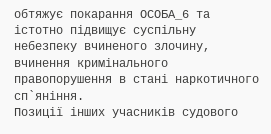обтяжує покарання ОСОБА_6 та істотно підвищує суспільну небезпеку вчиненого злочину, вчинення кримінального правопорушення в стані наркотичного сп`яніння.
Позиції інших учасників судового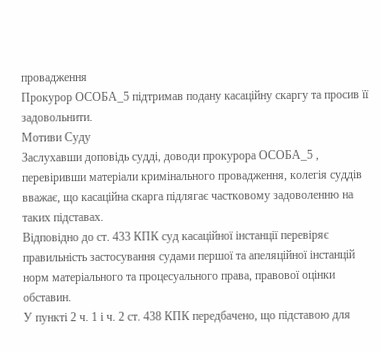провадження
Прокурор ОСОБА_5 підтримав подану касаційну скаргу та просив її задовольнити.
Мотиви Суду
Заслухавши доповідь судді, доводи прокурора ОСОБА_5 , перевіривши матеріали кримінального провадження, колегія суддів вважає, що касаційна скарга підлягає частковому задоволенню на таких підставах.
Відповідно до ст. 433 КПК суд касаційної інстанції перевіряє правильність застосування судами першої та апеляційної інстанцій норм матеріального та процесуального права, правової оцінки обставин.
У пункті 2 ч. 1 і ч. 2 ст. 438 КПК передбачено, що підставою для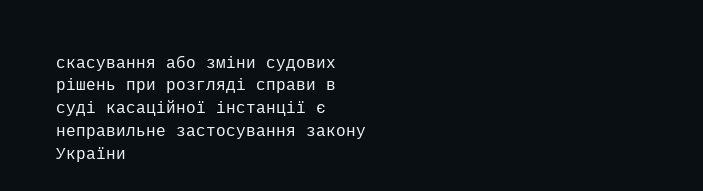скасування або зміни судових рішень при розгляді справи в суді касаційної інстанції є неправильне застосування закону України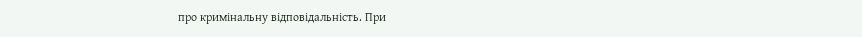про кримінальну відповідальність. При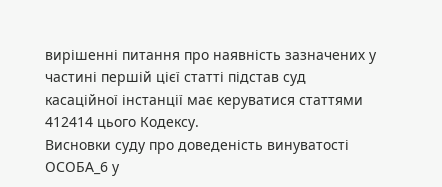вирішенні питання про наявність зазначених у частині першій цієї статті підстав суд касаційної інстанції має керуватися статтями 412414 цього Кодексу.
Висновки суду про доведеність винуватості ОСОБА_6 у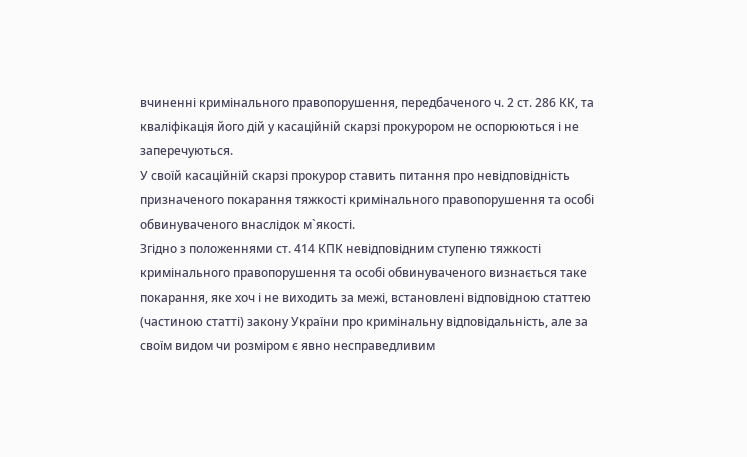вчиненні кримінального правопорушення, передбаченого ч. 2 ст. 286 КК, та кваліфікація його дій у касаційній скарзі прокурором не оспорюються і не заперечуються.
У своїй касаційній скарзі прокурор ставить питання про невідповідність призначеного покарання тяжкості кримінального правопорушення та особі обвинуваченого внаслідок м`якості.
Згідно з положеннями ст. 414 КПК невідповідним ступеню тяжкості кримінального правопорушення та особі обвинуваченого визнається таке покарання, яке хоч і не виходить за межі, встановлені відповідною статтею (частиною статті) закону України про кримінальну відповідальність, але за своїм видом чи розміром є явно несправедливим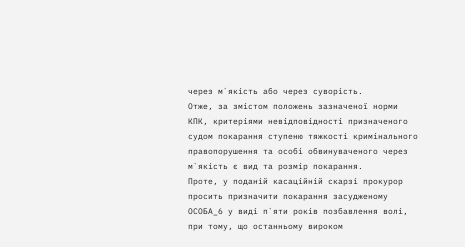через м`якість або через суворість.
Отже, за змістом положень зазначеної норми КПК, критеріями невідповідності призначеного судом покарання ступеню тяжкості кримінального правопорушення та особі обвинуваченого через м`якість є вид та розмір покарання.
Проте, у поданій касаційній скарзі прокурор просить призначити покарання засудженому ОСОБА_6 у виді п`яти років позбавлення волі, при тому, що останньому вироком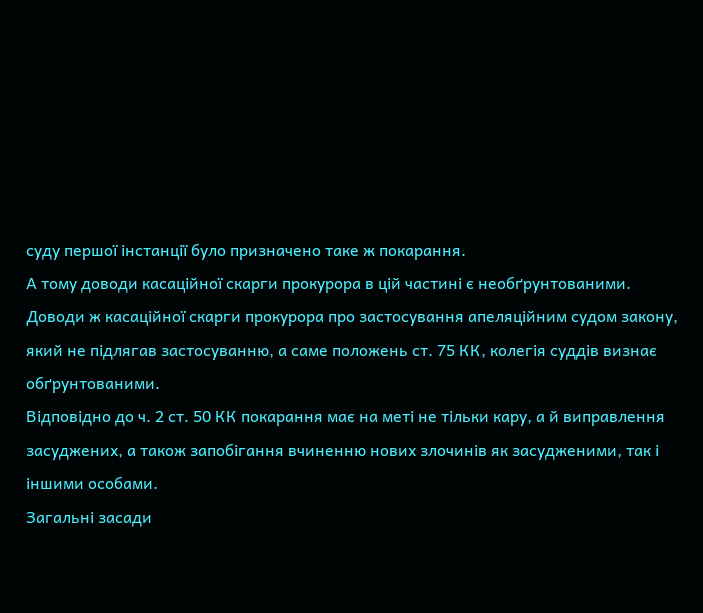суду першої інстанції було призначено таке ж покарання.
А тому доводи касаційної скарги прокурора в цій частині є необґрунтованими.
Доводи ж касаційної скарги прокурора про застосування апеляційним судом закону, який не підлягав застосуванню, а саме положень ст. 75 КК, колегія суддів визнає обґрунтованими.
Відповідно до ч. 2 ст. 50 КК покарання має на меті не тільки кару, а й виправлення засуджених, а також запобігання вчиненню нових злочинів як засудженими, так і іншими особами.
Загальні засади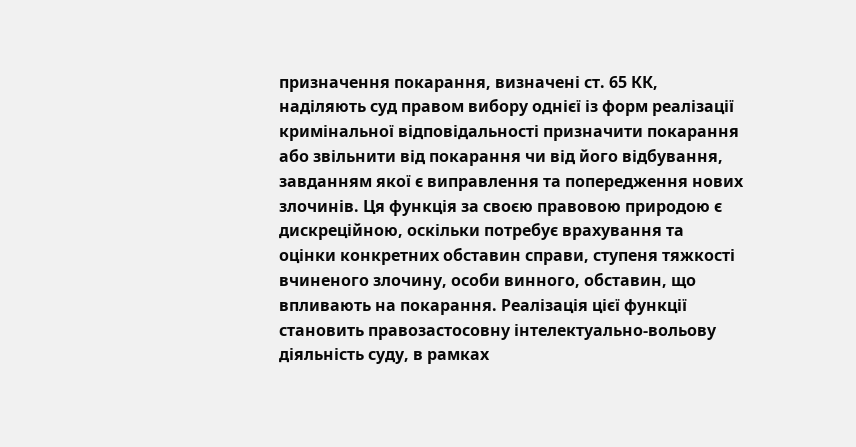призначення покарання, визначені ст. 65 КК, наділяють суд правом вибору однієї із форм реалізації кримінальної відповідальності призначити покарання або звільнити від покарання чи від його відбування, завданням якої є виправлення та попередження нових злочинів. Ця функція за своєю правовою природою є дискреційною, оскільки потребує врахування та оцінки конкретних обставин справи, ступеня тяжкості вчиненого злочину, особи винного, обставин, що впливають на покарання. Реалізація цієї функції становить правозастосовну інтелектуально-вольову діяльність суду, в рамках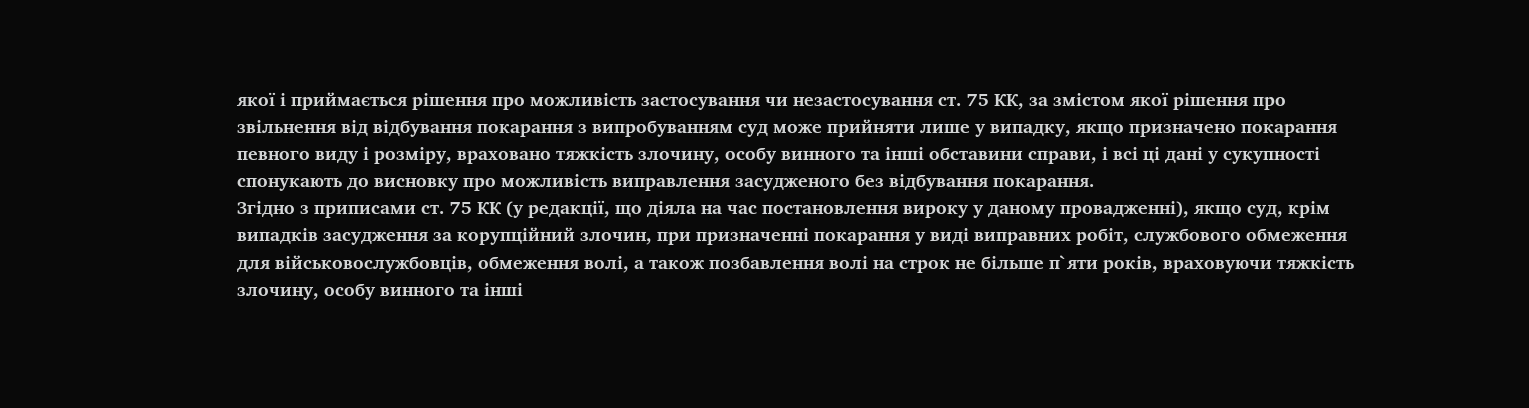якої і приймається рішення про можливість застосування чи незастосування ст. 75 КК, за змістом якої рішення про звільнення від відбування покарання з випробуванням суд може прийняти лише у випадку, якщо призначено покарання певного виду і розміру, враховано тяжкість злочину, особу винного та інші обставини справи, і всі ці дані у сукупності спонукають до висновку про можливість виправлення засудженого без відбування покарання.
Згідно з приписами ст. 75 КК (у редакції, що діяла на час постановлення вироку у даному провадженні), якщо суд, крім випадків засудження за корупційний злочин, при призначенні покарання у виді виправних робіт, службового обмеження для військовослужбовців, обмеження волі, а також позбавлення волі на строк не більше п`яти років, враховуючи тяжкість злочину, особу винного та інші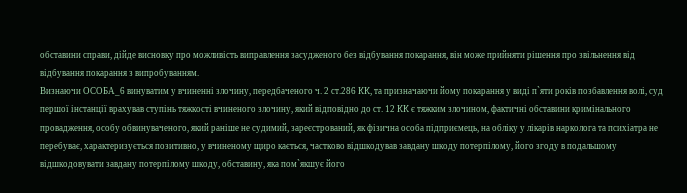обставини справи, дійде висновку про можливість виправлення засудженого без відбування покарання, він може прийняти рішення про звільнення від відбування покарання з випробуванням.
Визнаючи ОСОБА_6 винуватим у вчиненні злочину, передбаченого ч. 2 ст.286 КК, та призначаючи йому покарання у виді п`яти років позбавлення волі, суд першої інстанції врахував ступінь тяжкості вчиненого злочину, який відповідно до ст. 12 КК є тяжким злочином, фактичні обставини кримінального провадження, особу обвинуваченого, який раніше не судимий, зареєстрований, як фізична особа підприємець, на обліку у лікарів нарколога та психіатра не перебуває, характеризується позитивно, у вчиненому щиро кається, частково відшкодував завдану шкоду потерпілому, його згоду в подальшому відшкодовувати завдану потерпілому шкоду, обставину, яка пом`якшує його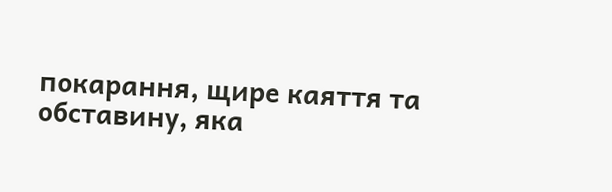покарання, щире каяття та обставину, яка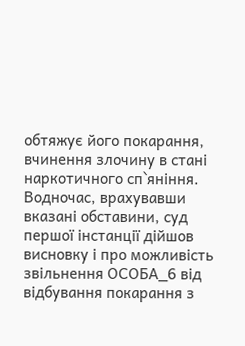обтяжує його покарання, вчинення злочину в стані наркотичного сп`яніння.
Водночас, врахувавши вказані обставини, суд першої інстанції дійшов висновку і про можливість звільнення ОСОБА_6 від відбування покарання з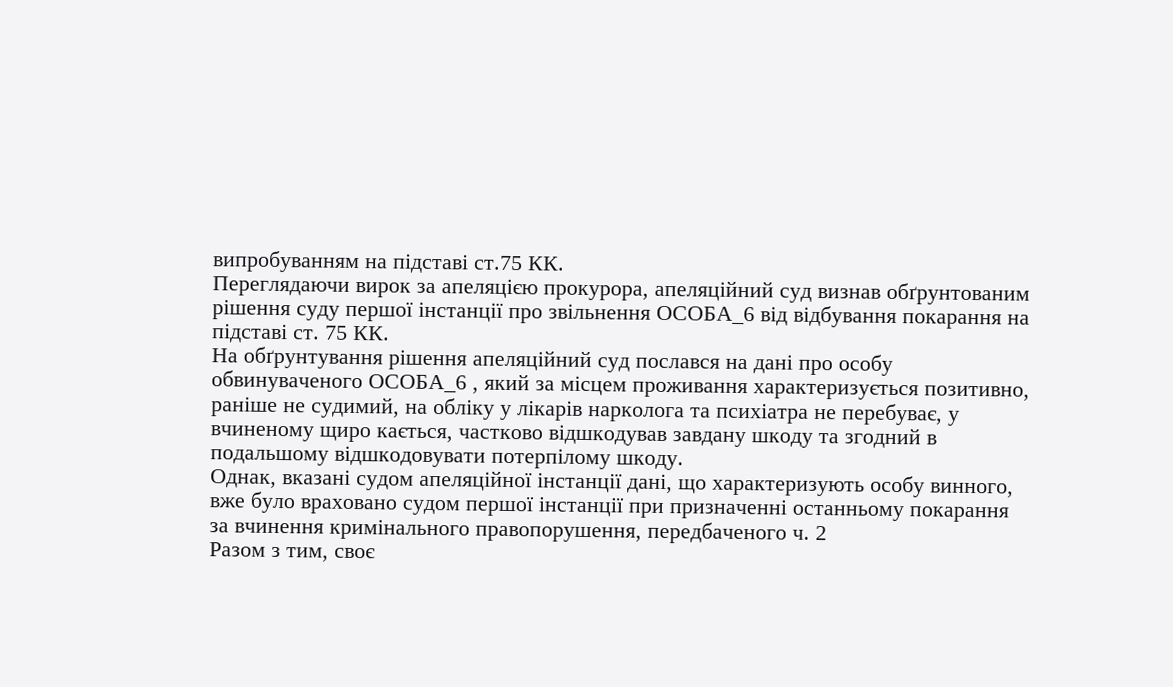випробуванням на підставі ст.75 КК.
Переглядаючи вирок за апеляцією прокурора, апеляційний суд визнав обґрунтованим рішення суду першої інстанції про звільнення ОСОБА_6 від відбування покарання на підставі ст. 75 КК.
На обґрунтування рішення апеляційний суд послався на дані про особу обвинуваченого ОСОБА_6 , який за місцем проживання характеризується позитивно, раніше не судимий, на обліку у лікарів нарколога та психіатра не перебуває, у вчиненому щиро кається, частково відшкодував завдану шкоду та згодний в подальшому відшкодовувати потерпілому шкоду.
Однак, вказані судом апеляційної інстанції дані, що характеризують особу винного, вже було враховано судом першої інстанції при призначенні останньому покарання за вчинення кримінального правопорушення, передбаченого ч. 2
Разом з тим, своє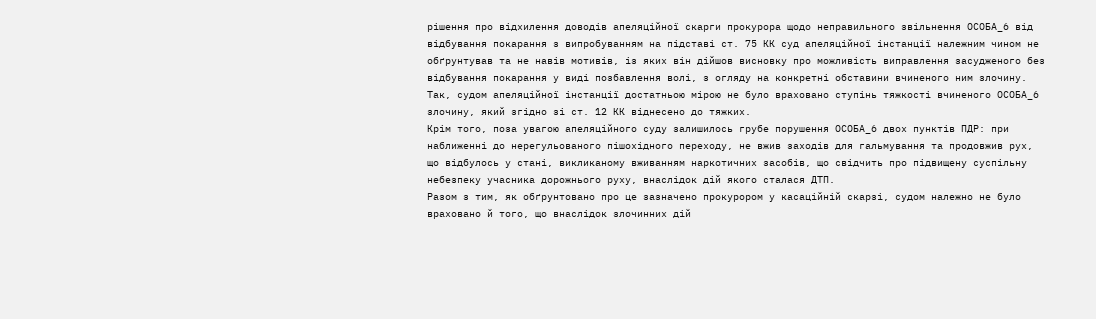рішення про відхилення доводів апеляційної скарги прокурора щодо неправильного звільнення ОСОБА_6 від відбування покарання з випробуванням на підставі ст. 75 КК суд апеляційної інстанції належним чином не обґрунтував та не навів мотивів, із яких він дійшов висновку про можливість виправлення засудженого без відбування покарання у виді позбавлення волі, з огляду на конкретні обставини вчиненого ним злочину.
Так, судом апеляційної інстанції достатньою мірою не було враховано ступінь тяжкості вчиненого ОСОБА_6 злочину, який згідно зі ст. 12 КК віднесено до тяжких.
Крім того, поза увагою апеляційного суду залишилось грубе порушення ОСОБА_6 двох пунктів ПДР: при наближенні до нерегульованого пішохідного переходу, не вжив заходів для гальмування та продовжив рух, що відбулось у стані, викликаному вживанням наркотичних засобів, що свідчить про підвищену суспільну небезпеку учасника дорожнього руху, внаслідок дій якого сталася ДТП.
Разом з тим, як обґрунтовано про це зазначено прокурором у касаційній скарзі, судом належно не було враховано й того, що внаслідок злочинних дій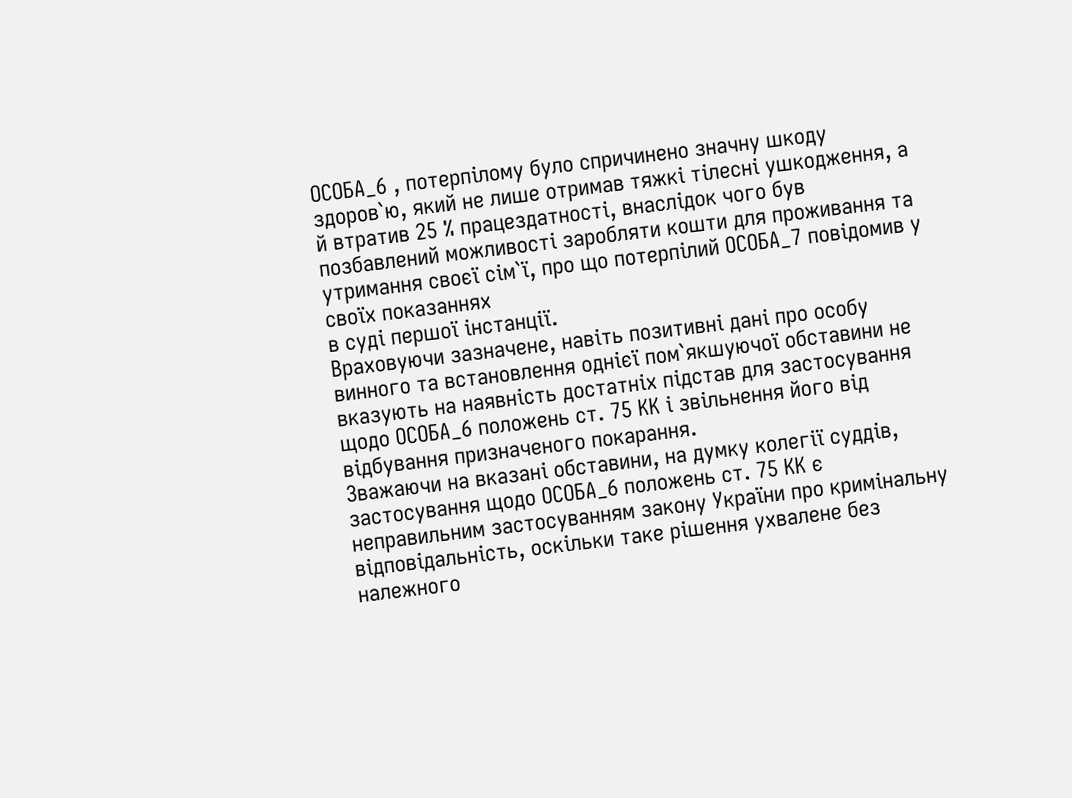ОСОБА_6 , потерпілому було спричинено значну шкоду здоров`ю, який не лише отримав тяжкі тілесні ушкодження, а й втратив 25 % працездатності, внаслідок чого був позбавлений можливості заробляти кошти для проживання та утримання своєї сім`ї, про що потерпілий ОСОБА_7 повідомив у своїх показаннях
в суді першої інстанції.
Враховуючи зазначене, навіть позитивні дані про особу винного та встановлення однієї пом`якшуючої обставини не вказують на наявність достатніх підстав для застосування щодо ОСОБА_6 положень ст. 75 КК і звільнення його від відбування призначеного покарання.
Зважаючи на вказані обставини, на думку колегії суддів, застосування щодо ОСОБА_6 положень ст. 75 КК є неправильним застосуванням закону України про кримінальну відповідальність, оскільки таке рішення ухвалене без належного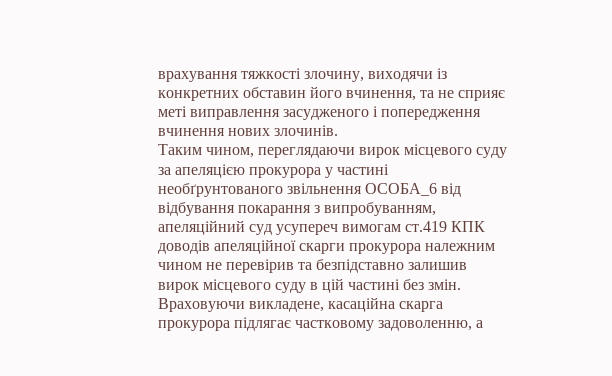врахування тяжкості злочину, виходячи із конкретних обставин його вчинення, та не сприяє меті виправлення засудженого і попередження вчинення нових злочинів.
Таким чином, переглядаючи вирок місцевого суду за апеляцією прокурора у частині необґрунтованого звільнення ОСОБА_6 від відбування покарання з випробуванням, апеляційний суд усупереч вимогам ст.419 КПК доводів апеляційної скарги прокурора належним чином не перевірив та безпідставно залишив вирок місцевого суду в цій частині без змін.
Враховуючи викладене, касаційна скарга прокурора підлягає частковому задоволенню, а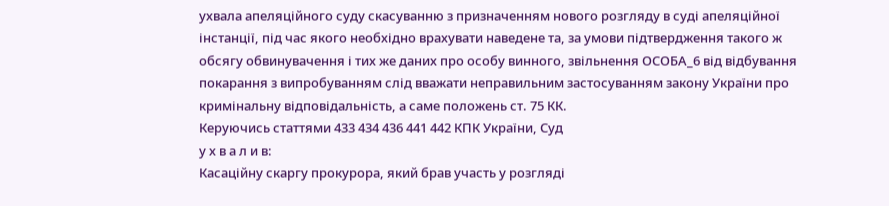ухвала апеляційного суду скасуванню з призначенням нового розгляду в суді апеляційної інстанції, під час якого необхідно врахувати наведене та, за умови підтвердження такого ж обсягу обвинувачення і тих же даних про особу винного, звільнення ОСОБА_6 від відбування покарання з випробуванням слід вважати неправильним застосуванням закону України про кримінальну відповідальність, а саме положень ст. 75 КК.
Керуючись статтями 433 434 436 441 442 КПК України, Суд
у х в а л и в:
Касаційну скаргу прокурора, який брав участь у розгляді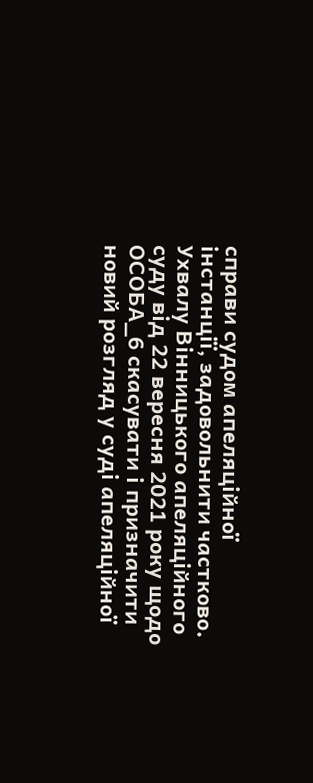справи судом апеляційної інстанції, задовольнити частково.
Ухвалу Вінницького апеляційного суду від 22 вересня 2021 року щодо ОСОБА_6 скасувати і призначити новий розгляд у суді апеляційної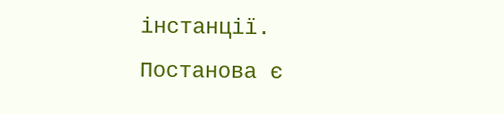інстанції.
Постанова є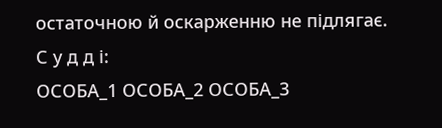остаточною й оскарженню не підлягає.
С у д д і:
ОСОБА_1 ОСОБА_2 ОСОБА_3